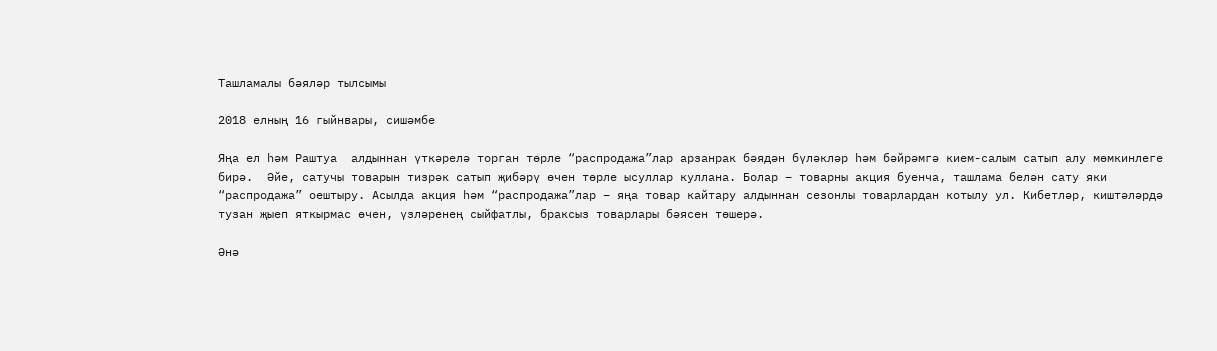Ташламалы бәяләр тылсымы

2018 елның 16 гыйнвары, сишәмбе

Яңа ел һәм Раштуа  алдыннан үткәрелә торган төрле “распродажа”лар арзанрак бәядән бүләкләр һәм бәйрәмгә кием-салым сатып алу мөмкинлеге бирә.  Әйе, сатучы товарын тизрәк сатып җибәрү өчен төрле ысуллар куллана. Болар – товарны акция буенча, ташлама белән сату яки “распродажа” оештыру. Асылда акция һәм “распродажа”лар – яңа товар кайтару алдыннан сезонлы товарлардан котылу ул. Кибетләр, киштәләрдә тузан җыеп яткырмас өчен, үзләренең сыйфатлы, браксыз товарлары бәясен төшерә.

Әнә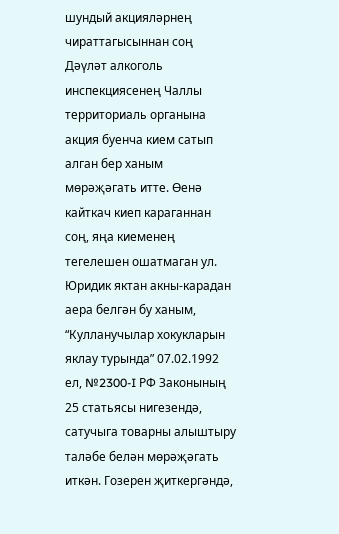шундый акцияләрнең чираттагысыннан соң Дәүләт алкоголь инспекциясенең Чаллы территориаль органына акция буенча кием сатып алган бер ханым мөрәҗәгать итте. Өенә кайткач киеп караганнан соң, яңа киеменең тегелешен ошатмаган ул. Юридик яктан акны-карадан аера белгән бу ханым, “Кулланучылар хокукларын яклау турында” 07.02.1992  ел, №2300-I РФ Законының 25 статьясы нигезендә, сатучыга товарны алыштыру таләбе белән мөрәҗәгать иткән. Гозерен җиткергәндә,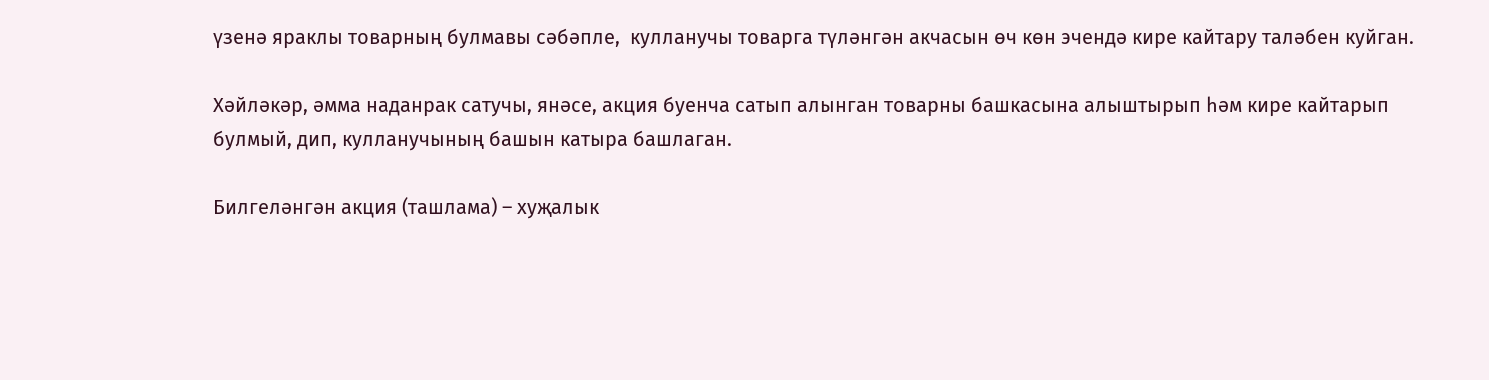үзенә яраклы товарның булмавы сәбәпле,  кулланучы товарга түләнгән акчасын өч көн эчендә кире кайтару таләбен куйган.

Хәйләкәр, әмма наданрак сатучы, янәсе, акция буенча сатып алынган товарны башкасына алыштырып һәм кире кайтарып булмый, дип, кулланучының башын катыра башлаган.

Билгеләнгән акция (ташлама) – хуҗалык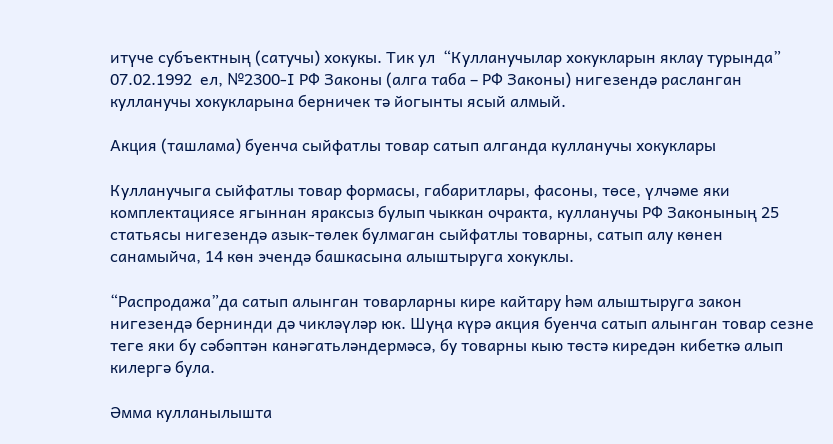итүче субъектның (сатучы) хокукы. Тик ул  “Кулланучылар хокукларын яклау турында” 07.02.1992  ел, №2300-I РФ Законы (алга таба – РФ Законы) нигезендә расланган кулланучы хокукларына берничек тә йогынты ясый алмый.

Акция (ташлама) буенча сыйфатлы товар сатып алганда кулланучы хокуклары

Кулланучыга сыйфатлы товар формасы, габаритлары, фасоны, төсе, үлчәме яки комплектациясе ягыннан яраксыз булып чыккан очракта, кулланучы РФ Законының 25 статьясы нигезендә азык-төлек булмаган сыйфатлы товарны, сатып алу көнен санамыйча, 14 көн эчендә башкасына алыштыруга хокуклы.

“Распродажа”да сатып алынган товарларны кире кайтару һәм алыштыруга закон нигезендә бернинди дә чикләүләр юк. Шуңа күрә акция буенча сатып алынган товар сезне теге яки бу сәбәптән канәгатьләндермәсә, бу товарны кыю төстә киредән кибеткә алып килергә була.

Әмма кулланылышта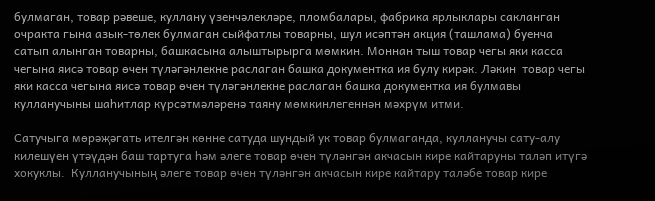булмаган, товар рәвеше, куллану үзенчәлекләре, пломбалары, фабрика ярлыклары сакланган очракта гына азык-төлек булмаган сыйфатлы товарны, шул исәптән акция (ташлама) буенча сатып алынган товарны, башкасына алыштырырга мөмкин. Моннан тыш товар чегы яки касса чегына яисә товар өчен түләгәнлекне раслаган башка документка ия булу кирәк. Ләкин  товар чегы яки касса чегына яисә товар өчен түләгәнлекне раслаган башка документка ия булмавы кулланучыны шаһитлар күрсәтмәләренә таяну мөмкинлегеннән мәхрүм итми.

Сатучыга мөрәҗәгать ителгән көнне сатуда шундый ук товар булмаганда, кулланучы сату-алу килешүен үтәүдән баш тартуга һәм әлеге товар өчен түләнгән акчасын кире кайтаруны таләп итүгә хокуклы.  Кулланучының әлеге товар өчен түләнгән акчасын кире кайтару таләбе товар кире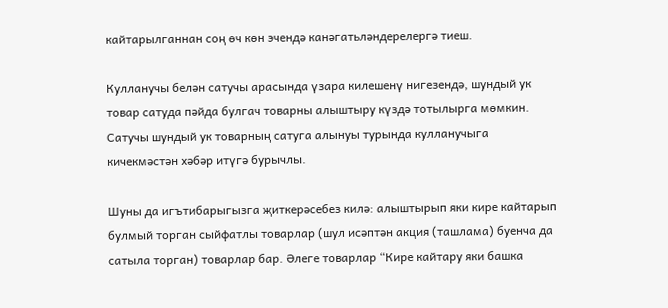кайтарылганнан соң өч көн эчендә канәгатьләндерелергә тиеш.

Кулланучы белән сатучы арасында үзара килешенү нигезендә, шундый ук товар сатуда пәйда булгач товарны алыштыру күздә тотылырга мөмкин. Сатучы шундый ук товарның сатуга алынуы турында кулланучыга кичекмәстән хәбәр итүгә бурычлы.

Шуны да игътибарыгызга җиткерәсебез килә: алыштырып яки кире кайтарып булмый торган сыйфатлы товарлар (шул исәптән акция (ташлама) буенча да сатыла торган) товарлар бар. Әлеге товарлар “Кире кайтару яки башка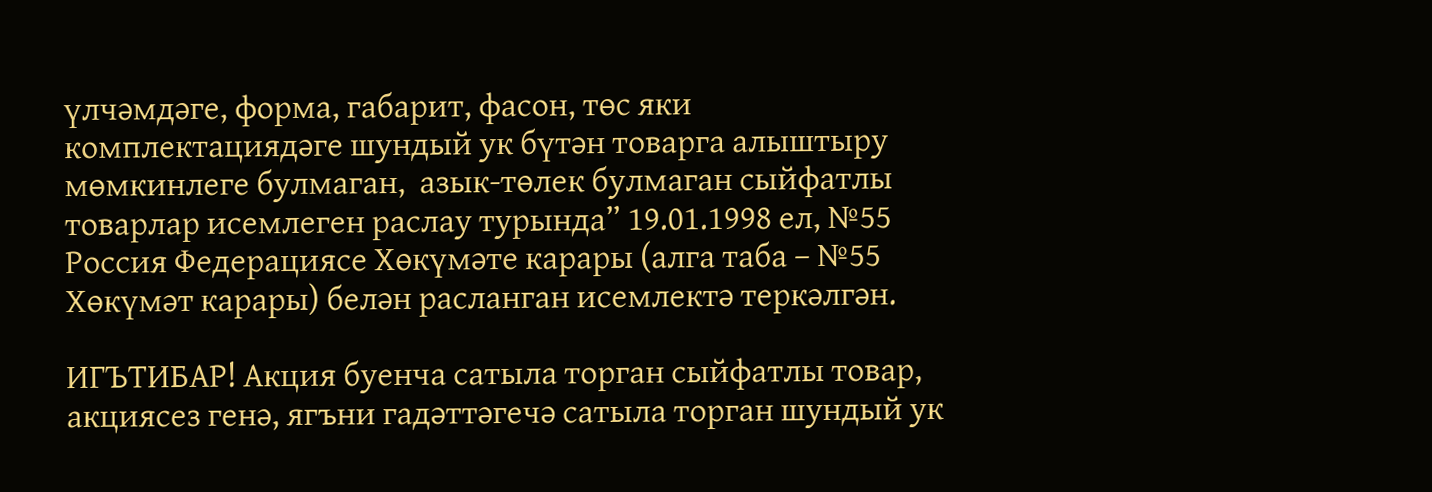үлчәмдәге, форма, габарит, фасон, төс яки комплектациядәге шундый ук бүтән товарга алыштыру мөмкинлеге булмаган,  азык-төлек булмаган сыйфатлы товарлар исемлеген раслау турында” 19.01.1998 ел, №55 Россия Федерациясе Хөкүмәте карары (алга таба – №55 Хөкүмәт карары) белән расланган исемлектә теркәлгән.

ИГЪТИБАР! Акция буенча сатыла торган сыйфатлы товар, акциясез генә, ягъни гадәттәгечә сатыла торган шундый ук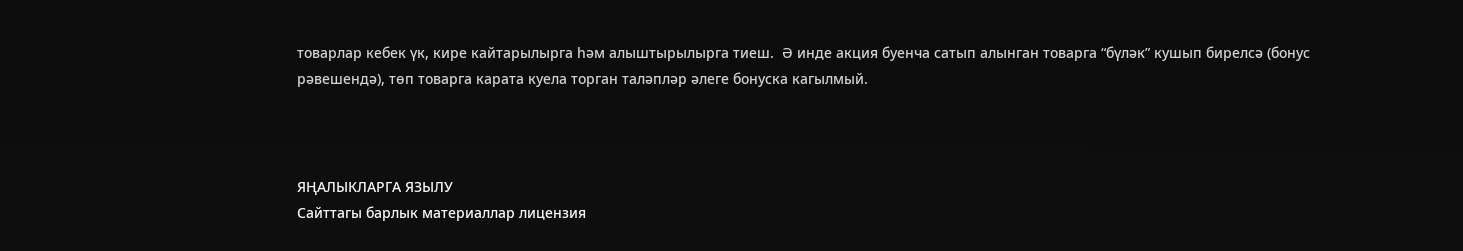товарлар кебек үк, кире кайтарылырга һәм алыштырылырга тиеш.  Ә инде акция буенча сатып алынган товарга “бүләк” кушып бирелсә (бонус рәвешендә), төп товарга карата куела торган таләпләр әлеге бонуска кагылмый.



ЯҢАЛЫКЛАРГА ЯЗЫЛУ
Сайттагы барлык материаллар лицензия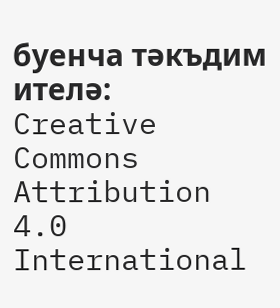буенча тәкъдим ителә:
Creative Commons Attribution 4.0 International